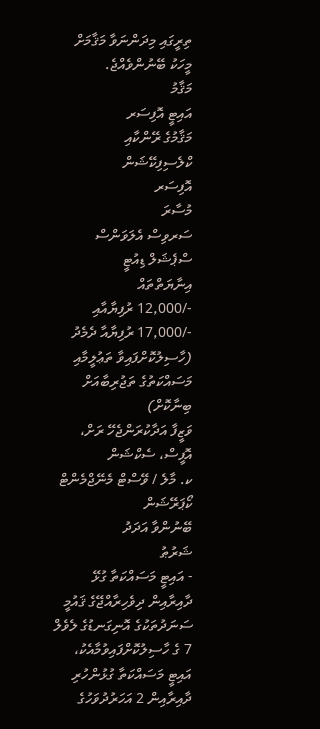ތިރީގައި މިދަންނަވާ މަޤާމަށް މީހަކު ބޭނުންވެއްޖެ.
މަޤާމު
އައިޓީ އޮފިސަރ
މަޤާމުގެ ރޭންކާއި ކްލެސިފިކޭޝަން
އޮފިސަރ
މުސާރަ
ސަރވިސް އެލަވަންސް
ސްޕެޝަލް ޑިއުޓީ
އިނާޔަތްތައް
-/12,000 ރުފިޔާއާއި -/17,000 ރުފިޔާއާ ދެމެދު (ހާސިލުކޮށްފައިވާ ތަޢުލީމާއި މަސައްކަތުގެ ތަޖުރިބާއަށް ބިނާކޮށް)
ވަޒީފާ އަދާކުރަންޖެހޭ ރަށް، އޮފީސް، ސެކްޝަން
ކ. މާލެ / ވޭސްޓް މެނޭޖްމެންޓް ކޯޕަރޭޝަން
ބޭނުންވާ އަދަދު
ޝަރުޠު
- އައިޓީ މަސައްކަތާ ގުޅޭ ދާއިރާއިން ދިވެހިރާއްޖޭގެ ޤައުމީ ސަނަދުތަކުގެ އޮނިގަނޑުގެ ލެވެލް 7 ގެ ހާސިލުކޮށްފައިވުމާއެކު، އައިޓީ މަސައްކަތާ ގުޅުންހުރި ދާއިރާއިން 2 އަހަރުދުވަހުގެ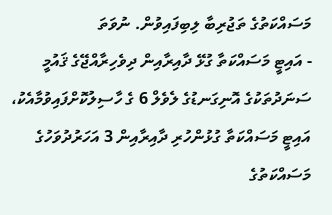މަސައްކަތުގެ ތަޖުރިބާ ލިބިފައިވުން. ނުވަތަ
- އައިޓީ މަސައްކަތާ ގުޅޭ ދާއިރާއިން ދިވެހިރާއްޖޭގެ ޤައުމީ ސަނަދުތަކުގެ އޮނިގަނޑުގެ ލެވެލް 6 ގެ ހާސިލުކޮށްފައިވުމާއެކު، އައިޓީ މަސައްކަތާ ގުޅުންހުރި ދާއިރާއިން 3 އަހަރުދުވަހުގެ މަސައްކަތުގެ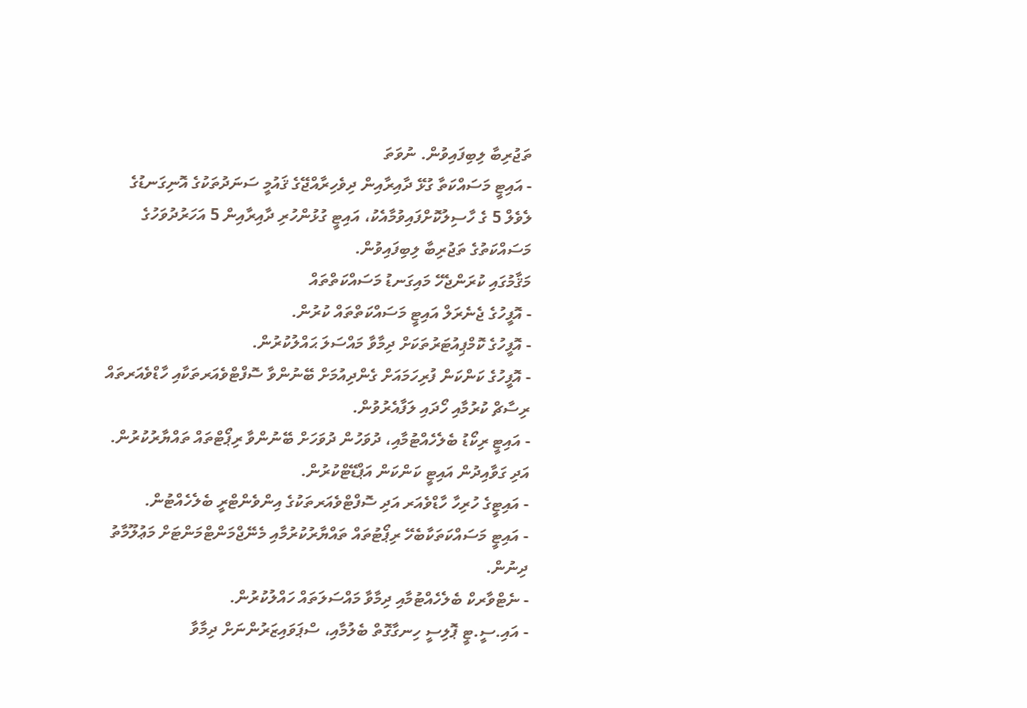ތަޖުރިބާ ލިބިފައިވުން. ނުވަތަ
- އައިޓީ މަސައްކަތާ ގުޅޭ ދާއިރާއިން ދިވެހިރާއްޖޭގެ ޤައުމީ ސަނަދުތަކުގެ އޮނިގަނޑުގެ ލެވެލް 5 ގެ ހާސިލުކޮށްފައިވުމާއެކު، އައިޓީ ގުޅުންހުރި ދާއިރާއިން 5 އަހަރުދުވަހުގެ މަސައްކަތުގެ ތަޖުރިބާ ލިބިފައިވުން.
މަޤާމުގައި ކުރަންޖެހޭ މައިގަނޑު މަސައްކަތްތައް
- އޮފީހުގެ ޖެނެރަލް އައިޓީ މަސައްކަތްތައް ކުރުން.
- އޮފީހުގެ ކޮމްޕިއުޓަރުތަކަށް ދިމާވާ މައްސަލަ ޙައްލުކުރުން.
- އޮފީހުގެ ކަންކަން ފުރިހަމައަށް ގެންދިއުމަށް ބޭނުންވާ ސޮފްޓްވެއަރތަކާއި ހާޑްވެއަރތައް ރިސާޗް ކުރުމާއި ހޯދައި ލަފާއެރުވުން.
- އައިޓީ ރިކޯޑު ބެލެހެއްޓުމާއި، ދުވަހުން ދުވަހަށް ބޭނުންވާ ރިޕޯޓްތައް ތައްޔާރުކުރުން. އަދި ގަވާއިދުން އައިޓީ ކަންކަން އަޕްޑޭޓްކުރުން.
- އައިޓީގެ ހުރިހާ ހާޑްވެއަރ އަދި ސޮފްޓްވެއަރތަކުގެ އިންވެންޓްރީ ބެލެހެއްޓުން.
- އައިޓީ މަސައްކަތަކާބެހޭ ރިޕޯޓުތައް ތައްޔާރުކުރުމާއި މެނޭޖްމަންޓްމަންޓަށް މަޢުލޫމާތު ދިނުން.
- ނެޓްވާރކް ބެލެހެއްޓުމާއި ދިމާވާ މައްސަލަތައް ހައްލުކުރުން.
- އައި.ސީ.ޓީ ޕޮލިސީ ހިނގާގޮތް ބެލުމާއި، ސްޕަވައިޒަރުންނަށް ދިމާވާ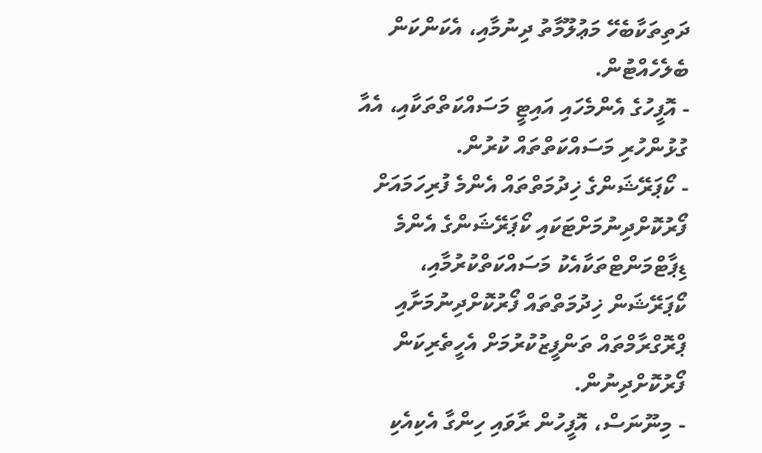ދަތިތަކާބެހޭ މަޢުލޫމާތު ދިނުމާއި، އެކަންކަން ބެލެހެއްޓުން.
- އޮފީހުގެ އެންމެހައި އައިޓީ މަސައްކަތްތަކާއި، އެއާ ގުޅުންހުރި މަސައްކަތްތައް ކުރުން.
- ކޯޕަރޭޝަންގެ ޚިދުމަތްތައް އެންމެ ފުރިހަމައަށް ފޯރުކޮށްދިނުމަށްޓަކައި ކޯޕަރޭޝަންގެ އެންމެ ޑިޕާޓްމަންޓްތަކާއެކު މަސައްކަތްކުރުމާއި، ކޯޕަރޭޝަން ޚިދުމަތްތައް ފޯރުކޮށްދިނުމަށާއި ޕްރޮގްރާމްތައް ތަންފީޒުކުރުމަށް އެހީތެރިކަން ފޯރުކޮށްދިނުން.
- މިނޫނަސް، އޮފީހުން ރާވައި ހިންގާ އެކިއެކި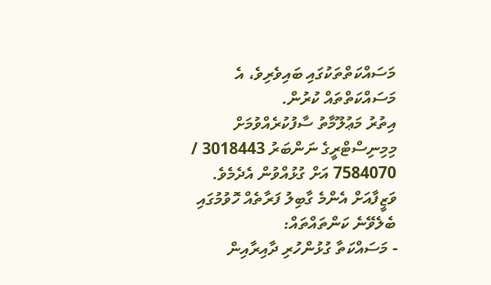މަސައްކަތްތަކުގައި ބައިވެރިވެ، އެ މަސައްކަތްތައް ކުރުން.
އިތުރު މަޢުލޫމާތު ސާފުކުރެއްވުމަށް މިމިނިސްޓްރީގެ ނަންބަރު 3018443 / 7584070 އަށް ގުޅުއްވުން އެދެމެވެ.
ވަޒީފާއަށް އެންމެ ގާބިލު ފަރާތެއް ހޮވުމުގައި ބެލެވޭނެ ކަންތައްތައް:
- މަސައްކަތާ ގުޅުންހުރި ދާއިރާއިން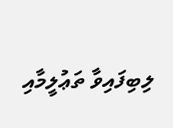ލިބިފައިވާ ތަޢުލީމާއި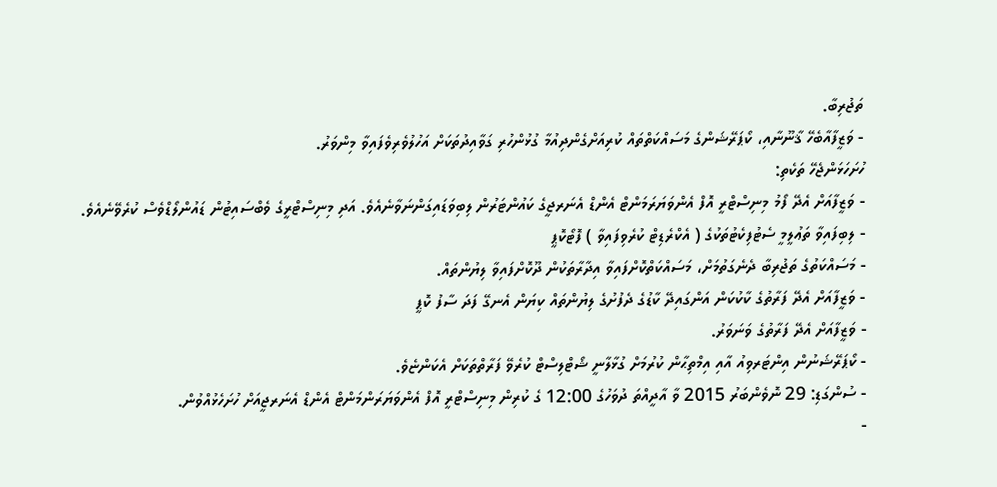ތަޖުރިބާ.
- ވަޒީފާއާބެހޭ ޤާނޫނާއި، ކޯޕަރޭޝަންގެ މަސައްކަތްތައް ކުރިއަށްގެންދިއުމާ ގުޅުންހުރި ގަވާއިދުތަކަށް އަހުލުވެރިވެފައިވާ މިންވަރު.
ހުށަހަޅަންޖެހޭ ތަކެތި:
- ވަޒީފާއަށް އެދޭ ފޯމު މިނިސްޓްރީ އޮފް އެންވަޔަރަމަންޓް އެންޑް އެނަރޖީގެ ކައުންޓަރުން ލިބިވަޑައިގަންނަވާނެއެވެ. އަދި މިނިސްޓްރީގެ ވެބްސައިޓުން ޑައުންލޯޑްވެސް ކުރެވޭނެއެވެ.
- ލިބިފައިވާ ތަޢުލީމީ ސެޓުފިކެޓުތަކުގެ ( އެކްރެޑިޓް ކުރެވިފައިވާ ) ފޮޓޯކޮޕީ
- މަސައްކަތުގެ ތަޖުރިބާ ދެނެގަތުމަށް، މަސައްކަތްކޮށްފައިވާ އިދާރާތަކުން ދޫކޮށްފައިވާ ލިޔުންތައް.
- ވަޒީފާއަށް އެދޭ ފަރާތުގެ ކާކުކަން އަންގައިދޭ ކާޑުގެ ދެފުށުގެ ލިޔުންތައް ކިޔަން އެނގޭ ފަދަ ސާފު ކޮޕީ
- ވަޒީފާއަށް އެދޭ ފަރާތުގެ ވަނަވަރު.
- ކޯޕަރޭޝަނުން އިންޓަރވިއު އާއި އިމްތިޙާން ކުރުމަށް ގުޅާލާނީ ޝޯޓްލިސްޓް ކުރެވޭ ފަރާތްތަކަށް އެކަންޏެވެ.
- ސުންގަޑި: 29 ނޮވެންބަރު 2015 ވާ އާދީއްތަ ދުވަހުގެ 12:00 ގެ ކުރިން މިނިސްޓްރީ އޮފް އެންވަޔަރަންމަންޓް އެންޑް އެނަރޖީއަށް ހުށަހެޅުއްވުން.
-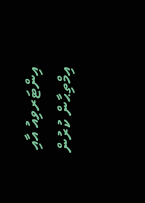އިންޓަރވިއު އާއި އިމްތިޙާން ކުރުން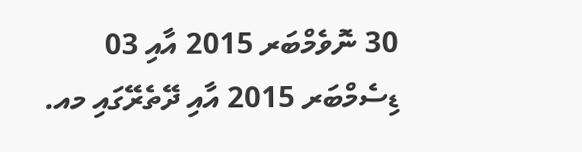30 ނޮވެމްބަރ 2015 އާއި 03 ޑިސެމްބަރ 2015 އާއި ދޭތެރޭގައި މއ.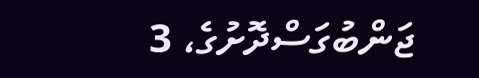ޖަންބުގަސްދޮށުގެ، 3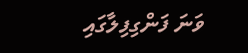ވަނަ ފަންގިފިލާގައި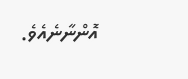އޮންނާނެއެވެ.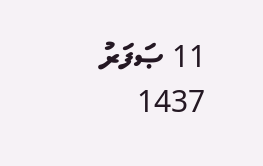11 ޞަފަރު 1437